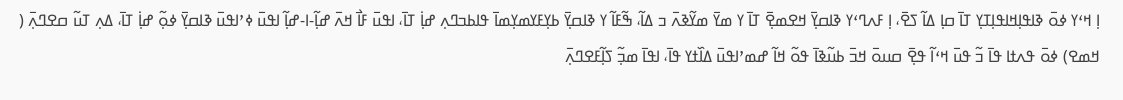ߊ߲ ߞߵߌ ߦߋ߫ ߢߊߟߊ߲ߞߊߟߊ߲ߠߌ߲ ߠߊ߫ ߛߊ߲ ߡߊ߬ ߖߐ߫، ߊ߲ ߓߍߣߵߌ ߢߊߛߌ߲߫ ߞߐߘߐ߲߫ ߠߊ߫ ߌ ߘߌ߫ ߘߌ߬ߢߍ߫ ߏ ߡߊ߬، ߒ߬ߓߊ߬ ߌ ߢߊߛߌ߲߫ ߕߌ߲ߓߌߘߌ߲ߘߊ߫ ߟߊߕߏߣߍ߲ ߝߊ߲߭ ߠߊ߫، ߊߟߎ߫ ߓߊ߯ ߞߍ߫ ߝߊ߲߬-ߊ-ߝߊ߲߬ ߊߟߎ߫ ߦߴߊߟߎ߫ ߢߊߛߌ߲߫ ߦߋ߲߬ ߝߊ߲߭ ߠߊ߫، ߡߍ߲ ߠߎ߬ ߛߐߣߍ߲߫ ( ߞߘߐ) ߦߋ߫ ߟߍߙߊ ߟߊ߫ ߏ߬ ߟߎ߫ ߞߵߊ߬ ߟߐ߲߫ ߛߎߋ߫ ߞߏ߫ ߕߎ߬ߢߊ߫ ߟߋ߬ ߞߊ߬ ߝߘߴߊߟߎ߫ ߡߊ߰ߙߌ ߟߊ߫، ߊߟߊ߫ ߘߏ߲߬ ߖߊ߲߬ߓߐߣߍ߲߫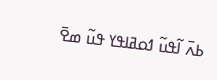ߕߍ߫ ߊ߬ߟߎ߬ ߗߋߥߊߟߌ ߟߎ߬ ߘߐ߫